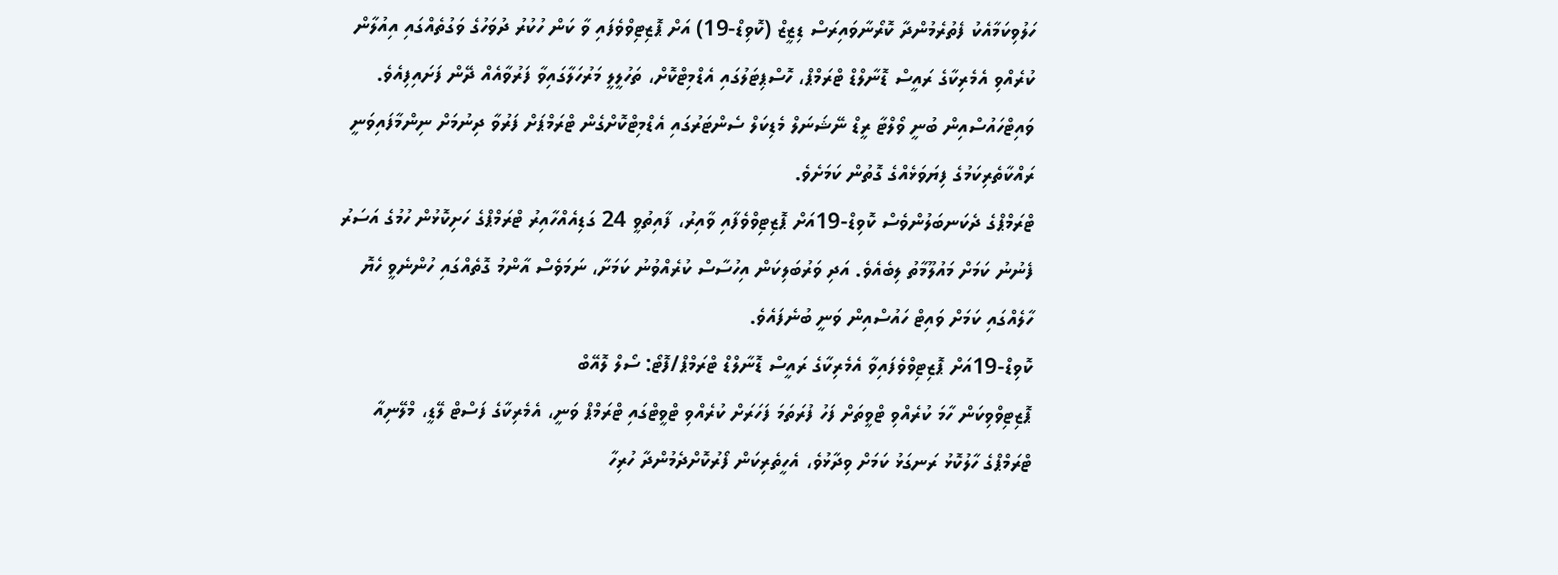ހަލުވިކަމާއެކު ފެތުރެމުންދާ ކޮރޯނާވައިރަސް ޑިޒީޒް (ކޮވިޑް-19) އަށް ޕޮޒިޓިވްވެފައި ވާ ކަން ހުކުރު ދުވަހުގެ ވަގުތެއްގައި އިއުލާން ކުރެއްވި އެމެރިކާގެ ރައީސް ޑޮނާލްޑް ޓްރަމްޕް، ހޮސްޕިޓަލުގައި އެޑްމިޓްކޮށް، ތަހުލީލީ މަރުހަލާގައިވާ ފަރުވާއެއް ދޭން ފަށައިފިއެވެ.
ވައިޓްހައުސްއިން ބުނީ ވޯލްޓާ ރީޑް ނޭޝަނަލް މެޑިކަލް ސެންޓަރުގައި އެޑްމިޓްކޮށްގެން ޓްރަމްޕަށް ފަރުވާ ދިނުމަށް ނިންމާފައިވަނީ ރައްކާތެރިކަމުގެ ފިޔަވަޅެއްގެ ގޮތުން ކަމަށެވެ.
ޓްރަމްޕްގެ ދެކަނބަލުންވެސް ކޮވިޑް-19އަށް ޕޮޒިޓިވްވެފާއި ވާއިރު، ފާއިތުވީ 24 ގަޑިއެއްހާއިރު ޓްރަމްޕްގެ ހަށިކޮޅުން ހުމުގެ އަސަރު ފެނުނު ކަމަށް މައުލޫމާތު ލިބެއެވެ. އަދި ވަރުބަލިކަން އިހުސާސް ކުރެއްވުނު ކަމަށާ، ނަމަވެސް އާންމު ގޮތެއްގައި ހުންނެވީ ހެޔޮ ހާލެއްގައި ކަމަށް ވައިޓް ހައުސްއިން ވަނީ ބުނެފައެވެ.
ކޮވިޑް-19އަށް ޕޮޒިޓިވްވެފައިވާ އެމެރިކާގެ ރައީސް ޑޮނާލްޑް ޓްރަމްޕް/ފޮޓޯ: ސޯލް ލޮއޭބް
ޕޮޒިޓިވްވިކަން ހާމަ ކުރެއްވި ޓްވީތަށް ފަހު ފުރަތަމަ ފަހަރަށް ކުރެއްވި ޓްވީޓްގައި ޓްރަމްޕް ވަނީ، އެމެރިކާގެ ފަސްޓް ލޭޑީ، މްލޭނިއާ ޓްރަމްޕްގެ ހާލުކޮޅު ރަނގަޅު ކަމަށް ވިދާޅުވެ، އެހީތެރިކަން ފޯރުކޮށްދެމުންދާ ހުރިހާ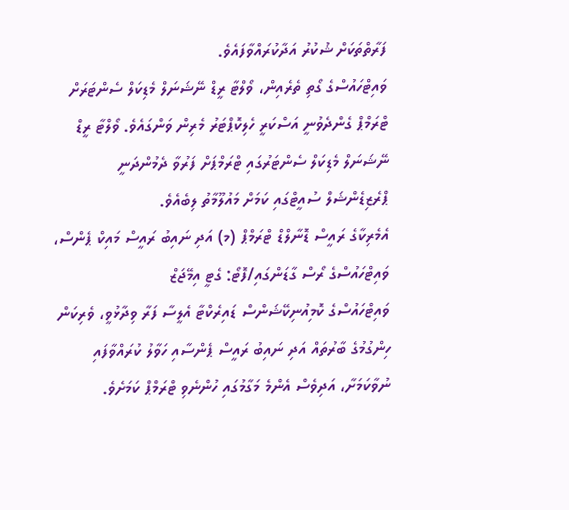ފަރާތްތަކަށް ޝުކުރު އަދާކުރައްވާފައެވެ.
ވައިޓްހައުސްގެ ގޯތި ތެރެއިން، ވޯލްޓާ ރީޑް ނޭޝަނަލް މެޑިކަލް ސެންޓަރަށް ޓްރަމްޕް ގެންދެވުނީ އަސްކަރީ ހެލިކޮޕްޓަރު މެރިން ވަންގައެވެ. ވޯލްޓާ ރީޑް ނޭޝަނަލް މެޑިކަލް ސެންޓަރުގައި ޓްރަމްޕަށް ފަރުވާ ދެމުންދަނީ ޕްރެޒިޑެންޝަލް ސުއީޓްގައި ކަމަށް މައުލޫމާތު ލިބެއެވެ.
އެމެރިކާގެ ރައީސް ޑޮނާލްޑް ޓްރަމްޕް (މ) އަދި ނައިބު ރައީސް މައިކް ޕެންސް، ވައިޓްހައުސްގެ ރޯސް ގާޑަންގައި/ފޮޓޯ: ގެޓީ އިމޭޖަޒް
ވައިޓްހައުސްގެ ކޮމިއުނިކޭޝަންސް ޑައިރެކްޓާ އެލީސާ ފަރާ ވިދާޅުވީ، ވެރިކަން ހިންގުމުގެ ބާރުތައް އަދި ނައިބު ރައީސް ޕެންސާއި ހަވާލު ކުރައްވާފައި ނުވާކަމަށާ، އަދިވެސް އެންމެ މަގާމުގައި ހުންނެވި ޓްރަމްޕް ކަމަށެވެ.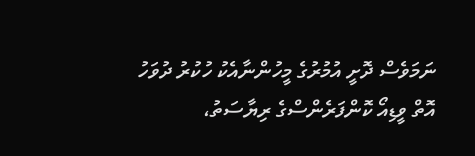ނަމަވެސް ދޮށީ އުމުރުގެ މީހުންނާއެކު ހުކުރު ދުވަހު އޮތް ވީޑިއޯ ކޮންފަރެންސްގެ ރިޔާސަތު،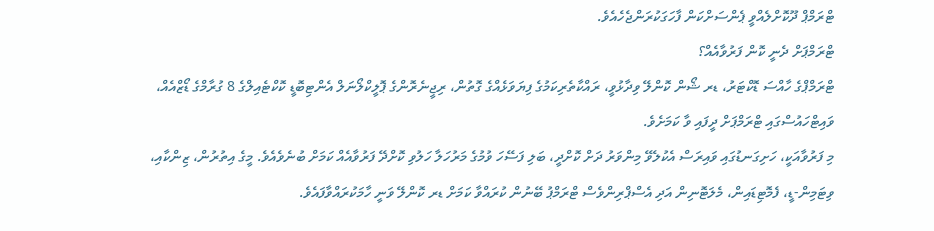ޓްރަމްޕް ދޫކޮށްލެއްވީ ޕެންސަށްކަން ފާހަގަކުރަންޖެހެއެވެ.
ޓްރަމްޕަށް ދެނީ ކޮން ފަރުވާއެއް؟
ޓްރަމްޕްގެ ހާއްސަ ޑޮކްޓަރު، ޑރ ޝޯން ކޮންލޭ ވިދާޅުވީ، ރައްކާތެރިކަމުގެ ފިޔަވަޅެއްގެ ގޮތުން، ރިޖީނެރޮންގެ ޕޮލީކްލޯނަލް އެންޓިބޮޑީ ކޮކްޓެއިލްގެ 8 ގުރާމްގެ ޑޯޒްއެއް، ވައިޓްހައުސްގައި ޓްރަމްޕަށް ދީފައި ވާ ކަމަށެވެ.
މި ފަރުވާއަކީ، ހަށިގަނޑުގައި ވައިރަސް އެކުލެވޭ މިންވަރު ދަށް ކޮށްދީ، ބަލި ފަސޭހަ ވުމުގެ މަރުހަލާ ހަލުވި ކޮށްދޭ ފަރުވާއެއް ކަމަށް ބުނެވެއެވެ. މީގެ އިތުރުން، ޒިންކާއި، ވިޓަމިން-ޑީ، ފެމޮޓިޑައިން، މެލަޓޮނިން އަދި އެސްޕްރިންވެސް ޓްރަމްޕު ބޭނުން ކުރައްވާ ކަމަށް ޑރ ކޮންލޭ ވަނީ ހާމަކުރައްވާފައެވެ.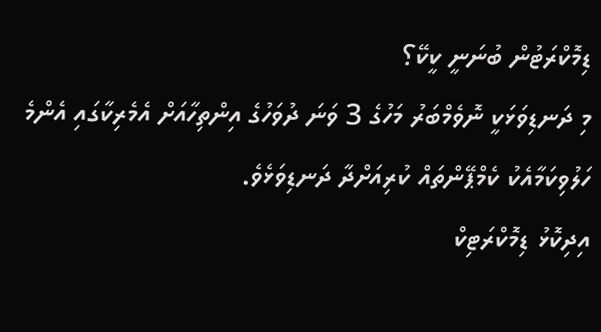ޑިމޮކްރަޓުން ބުނަނީ ކީކޭ؟
މި ދަނޑިވަޅަކީ ނޮވެމްބަރު މަހުގެ 3 ވަނަ ދުވަހުގެ އިންތިހާއަށް އެމެރިކާގައި އެންމެ ހަލުވިކަމާއެކު ކެމްޕޭންތައް ކުރިއަށްދާ ދަނޑިވަޅެވެ.
އިދިކޮޅު ޑިމޮކްރަޓިކް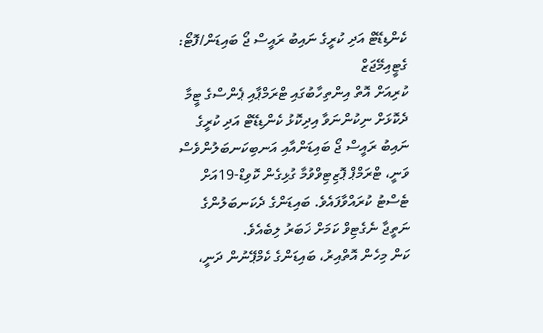ކެންޑިޑޭޓް އަދި ކުރީގެ ނައިބު ރައީސް ޖޯ ބައިޑަން/ފޮޓޯ: ގެޓީއިމޭޖަޒް
ކުރިއަށް އޮތް އިންތިހާބުގައި ޓްރަމްޕާއި ޕެންސްގެ ޓީމާ ދެކޮޅަށް ނިކުންނަވާ އިދިކޮޅު ކެންޑިޑޭޓް އަދި ކުރީގެ ނައިބު ރައީސް ޖޯ ބައިޑަންއާއި އަނބިކަނބަލުންވެސް ވަނީ، ޓްރަމްޕް ޕޮޒިޓިވްވުމާ ގުޅިގެން ކޮވިޑް-19އަށް ޓެސްޓު ކުރައްވާފައެވެ. ބައިޑަންގެ ދެކަނބަލުންގެ ނަތީޖާ ނެގެޓިވް ކަމަށް ޚަބަރު ލިބެއެވެ.
ކަން މިހެން އޮތްއިރު، ބައިޑަންގެ ކެމްޕޭނުން ދަނީ،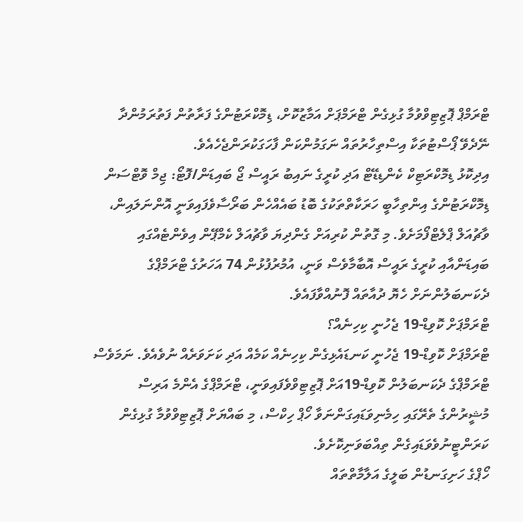ޓްރަމްޕް ޕޮޒިޓިވްވުމާ ގުޅިގެން ޓްރަމްޕަށް އަމާޒުކޮށް، ޑިމޮކްރަޓުންގެ ފަރާތުން ފަތުރަމުންދާ ނޭދެވޭ ޕޯސްޓުތަކާ އިސްތިހާރުތައް ނަގަމުންކަން ފާހަގަކުރަންޖެހެއެވެ.
އިދިކޮޅު ޑިމޮކްރަޓިކް ކެންޑިޑޭޓް އަދި ކުރީގެ ނައިބު ރައީސް ޖޯ ބައިޑަން/ފޮޓޯ: ޖިމް ވޮޓްސަން
ޑިމޮކްރަޓުންގެ އިންތިހާބީ ހަރަކާތްތަކުގެ ބޮޑު ބައެއްހެން ބަރޯސާވެފައިވަނީ އޮންނަލައިން، ވާޗުއަލް ޕްލެޓްފޯމަށެވެ. މި ގޮތުން ކުރިއަށް ގެންދިޔަ ވާޗުއަލް ކެމްޕޭން އިވެންޓެއްގައި ބައިޑަންއާއި ކުރީގެ ރައީސް އޮބާމާވެސް ވަނީ، އުމުރުފުޅުން 74 އަހަރުގެ ޓްރަމްޕްގެ ދެކަނބަލުންނަށް ހެޔޮ ދުއާތައް ފޮނުއްވާފައެވެ.
ޓްރަމްޕަށް ކޮވިޑް-19 ޖެހުނީ ކިހިނެއް؟
ޓްރަމްޕަށް ކޮވިޑް-19 ޖެހުނީ ކަނޑައެޅިގެން ކިހިނެއް ކަމެއް އަދި ކަށަވަރެއް ނުވެއެވެ. ނަމަވެސް ޓްރަމްޕްގެ ދެކަނބަލުން ކޮވިޑް-19އަށް ޕޮޒިޓިވްވެފައިވަނީ، ޓްރަމްޕްގެ އެންމެ އަރިސް މުޝީރުންގެ ތެރޭގައި ހިމެނިވަޑައިގަންނަވާ ހޯޕް ހިކްސް، މި ބައްޔަށް ޕޮޒިޓިވްވުމާ ގުޅިގެން ކަރަންޓީނުވެވަޑައިގެން ތިއްބަވަނިކޮށެވެ.
ހޯޕްގެ ހަށިގަނޑުން ބަލީގެ އަލާމާތްތައް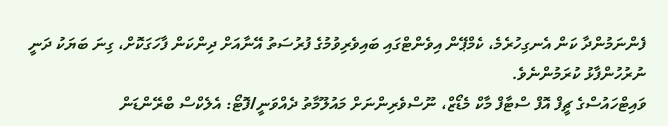ފެންނަމުންދާ ކަން އެނގިހުރެމެ، ކެމްޕޭން އިވެންޓްގައި ބައިވެރިވުމުގެ ފުރުސަތު އޭނާއަށް ދިންކަން ފާހަގަކޮށް، ގިނަ ބަޔަކު ދަނީ ނުރުހުންފާޅު ކުރަމުންނެވެ.
ވައިޓްހައުސްގެ ޗީފް އޮފް ސްޓާފް މާކް މެޑޯޒް، ނޫސްވެރިންނަށް މައުލޫމާތު ދެއްވަނީ/ފޮޓޯ: އެލެކްސް ބްރޭންޑަން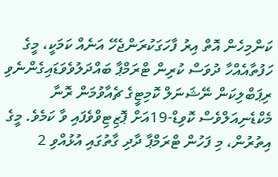ކަންމިހެން އޮތް އިރު ފާހަގަކުރަންޖެހޭ އަނެއް ކަމަކީ، މީގެ ހަފުތާއެއްހާ ދުވަސް ކުރިން ޓްރަމްޕާ ބައްދަލުވެވަޑައިގެންނެވި ރިޕަބްލިކަން ނޭޝަނަލް ކޮމިޓީގެ ޗެއާވުމަން ރޮނާ މެކްޑެނިއަލްވެސް ކޮވިޑް-19އަށް ޕޮޒިޓިވްވެފައި ވާ ކަމެވެ. މީގެ އިތުރުން، މި ފަހުން ޓްރަމްޕާ ދާދި ގާތުގައި އުޅުއްވި 2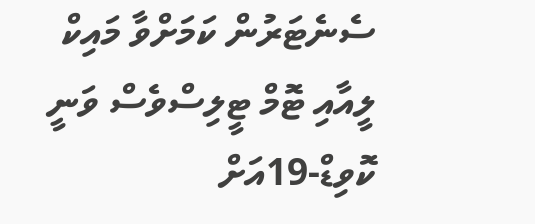ސެނެޓަރުން ކަމަށްވާ މައިކް ލީއާއި ޓޮމް ޓީލިސްވެސް ވަނީ ކޮވިޑް-19އަށް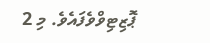ޕޮޒިޓިވްވެފައެވެ. މި 2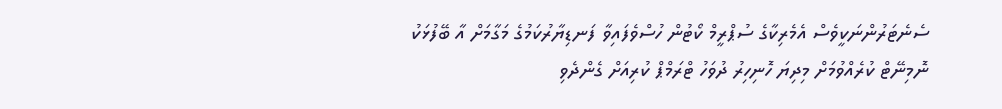ސެނެޓަރުންނަކީވެސް އެމެރިކާގެ ސުޕްރީމް ކޯޓުން ހުސްވެފައިވާ ފަނޑިޔާރުކަމުގެ މަގާމަށް އާ ބޭފުޅަކު ނޮމިނޭޓް ކުރެއްވުމަށް މިދިޔަ ހޮނިހިރު ދުވަހު ޓްރަމްޕް ކުރިއަށް ގެންދެވި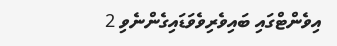އިވެންޓްގައި ބައިވެރިވެވަޑައިގެންނެވި 2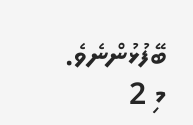ބޭފުޅުންނެވެ. މި 2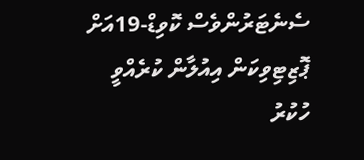ސެނެޓަރުންވެސް ކޮވިޑް-19އަށް ޕޮޒިޓިވިކަން އިއުލާން ކުރެއްވީ ހުކުރު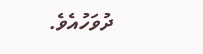ދުވަހުއެވެ.